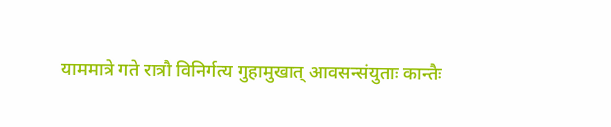याममात्रे गते रात्रौ विनिर्गत्य गुहामुखात् आवसन्संयुताः कान्तैः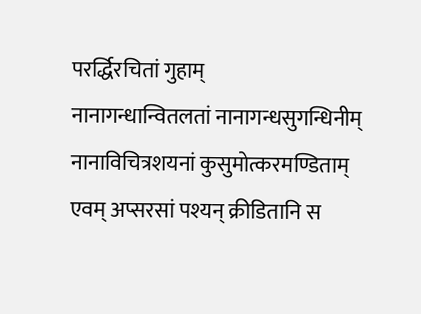परर्द्धिरचितां गुहाम्
नानागन्धान्वितलतां नानागन्धसुगन्धिनीम् नानाविचित्रशयनां कुसुमोत्करमण्डिताम्
एवम् अप्सरसां पश्यन् क्रीडितानि स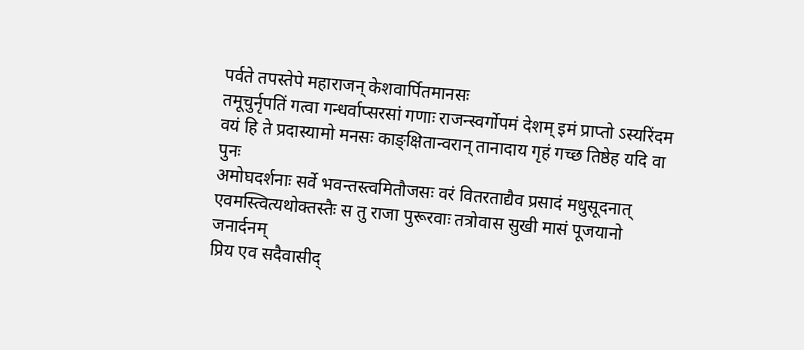पर्वते तपस्तेपे महाराजन् केशवार्पितमानसः
तमूचुर्नृपतिं गत्वा गन्धर्वाप्सरसां गणाः राजन्स्वर्गोपमं देशम् इमं प्राप्तो ऽस्यरिंदम
वयं हि ते प्रदास्यामो मनसः काङ्क्षितान्वरान् तानादाय गृहं गच्छ तिष्ठेह यदि वा पुनः
अमोघदर्शनाः सर्वे भवन्तस्त्वमितौजसः वरं वितरताद्यैव प्रसादं मधुसूदनात्
एवमस्त्वित्यथोक्तस्तैः स तु राजा पुरूरवाः तत्रोवास सुखी मासं पूजयानो जनार्दनम्
प्रिय एव सदैवासीद्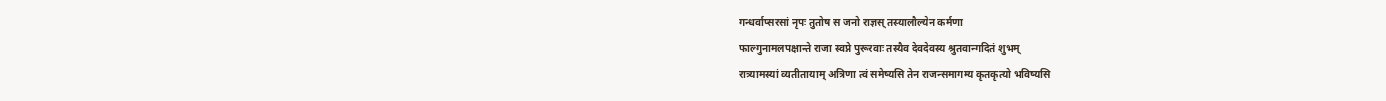गन्धर्वाप्सरसां नृपः तुतोष स जनो राज्ञस् तस्यालौल्येन कर्मणा
फाल्गुनामलपक्षान्ते राजा स्वप्ने पुरूरवाः तस्यैव देवदेवस्य श्रुतवान्गदितं शुभम्
रात्र्यामस्यां व्यतीतायाम् अत्रिणा त्वं समेष्यसि तेन राजन्समागम्य कृतकृत्यो भविष्यसि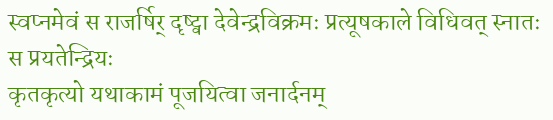स्वप्नमेवं स राजर्षिर् दृष्ट्वा देवेन्द्रविक्रमः प्रत्यूषकाले विधिवत् स्नातः स प्रयतेन्द्रियः
कृतकृत्यो यथाकामं पूजयित्वा जनार्दनम्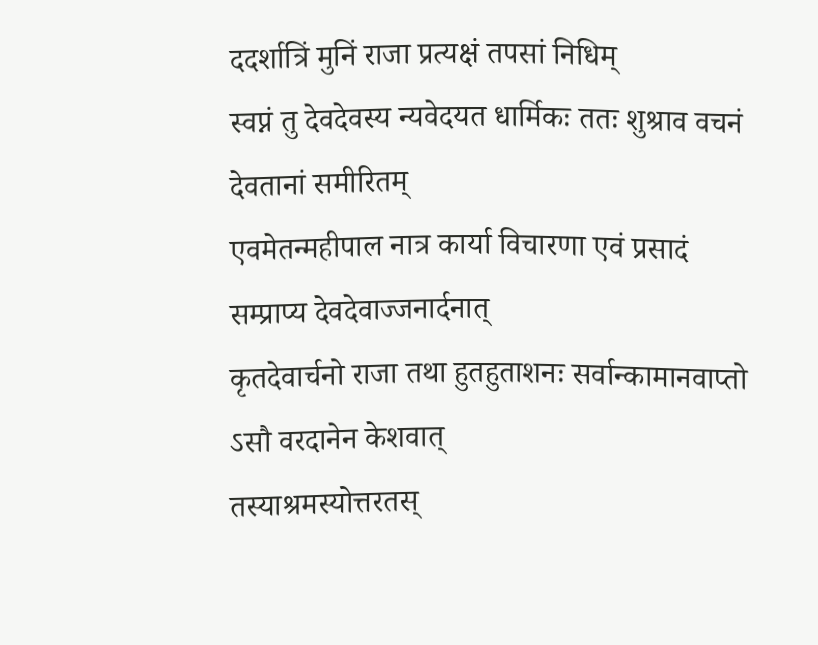ददर्शात्रिं मुनिं राजा प्रत्यक्षं तपसां निधिम्
स्वप्नं तु देवदेवस्य न्यवेदयत धार्मिकः ततः शुश्राव वचनं देवतानां समीरितम्
एवमेतन्महीपाल नात्र कार्या विचारणा एवं प्रसादं सम्प्राप्य देवदेवाज्जनार्दनात्
कृतदेवार्चनो राजा तथा हुतहुताशनः सर्वान्कामानवाप्तो ऽसौ वरदानेन केशवात्
तस्याश्रमस्योत्तरतस्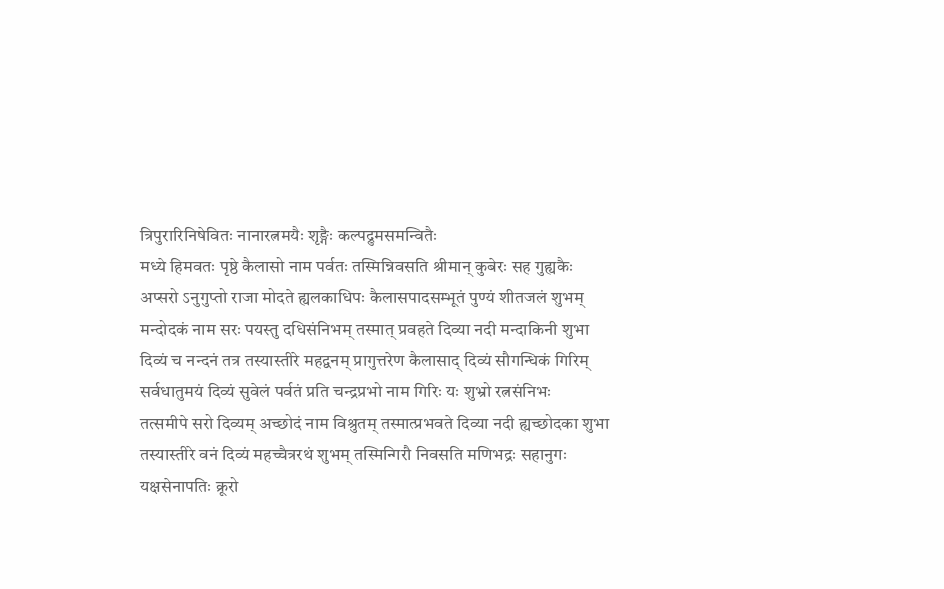त्रिपुरारिनिषेवितः नानारत्नमयैः शृङ्गैः कल्पद्रुमसमन्वितैः
मध्ये हिमवतः पृष्ठे कैलासो नाम पर्वतः तस्मिन्निवसति श्रीमान् कुबेरः सह गुह्यकैः
अप्सरो ऽनुगुप्तो राजा मोदते ह्यलकाधिपः कैलासपादसम्भूतं पुण्यं शीतजलं शुभम्
मन्दोदकं नाम सरः पयस्तु दधिसंनिभम् तस्मात् प्रवहते दिव्या नदी मन्दाकिनी शुभा
दिव्यं च नन्दनं तत्र तस्यास्तीरे महद्वनम् प्रागुत्तरेण कैलासाद् दिव्यं सौगन्धिकं गिरिम्
सर्वधातुमयं दिव्यं सुवेलं पर्वतं प्रति चन्द्रप्रभो नाम गिरिः यः शुभ्रो रत्नसंनिभः
तत्समीपे सरो दिव्यम् अच्छोदं नाम विश्रुतम् तस्मात्प्रभवते दिव्या नदी ह्यच्छोदका शुभा
तस्यास्तीरे वनं दिव्यं महच्चैत्ररथं शुभम् तस्मिन्गिरौ निवसति मणिभद्रः सहानुगः
यक्षसेनापतिः क्रूरो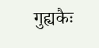गुह्यकैः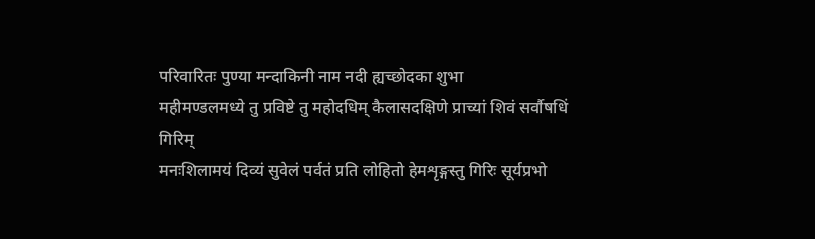परिवारितः पुण्या मन्दाकिनी नाम नदी ह्यच्छोदका शुभा
महीमण्डलमध्ये तु प्रविष्टे तु महोदधिम् कैलासदक्षिणे प्राच्यां शिवं सर्वौषधिं गिरिम्
मनःशिलामयं दिव्यं सुवेलं पर्वतं प्रति लोहितो हेमशृङ्गस्तु गिरिः सूर्यप्रभो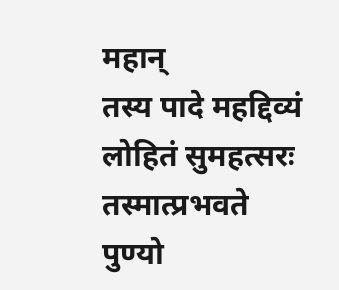महान्
तस्य पादे महद्दिव्यं लोहितं सुमहत्सरः तस्मात्प्रभवते पुण्यो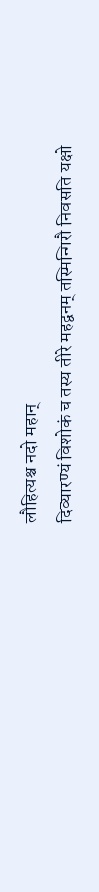लौहित्यश्च नदो महान्
दिव्यारण्यं विशोकं च तस्य तीरे महद्वनम् तस्मिन्गिरौ निवसति यक्षो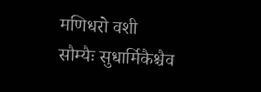मणिधरो वशी
सौम्यैः सुधार्मिकैश्चैव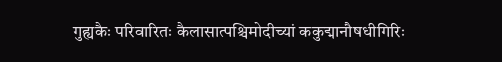गुह्यकैः परिवारितः कैलासात्पश्चिमोदीच्यां ककुद्मानौषधीगिरिः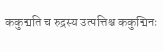ककुद्मति च रुद्रस्य उत्पत्तिश्च ककुद्मिनः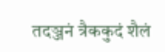तदञ्जनं त्रैककुदं शैलं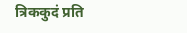त्रिककुदं प्रति